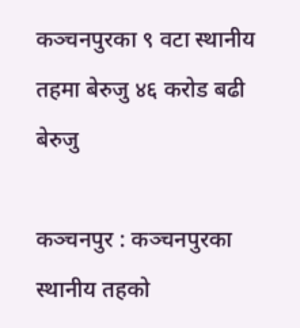कञ्चनपुरका ९ वटा स्थानीय तहमा बेरुजु ४६ करोड बढी बेरुजु

कञ्चनपुर : कञ्चनपुरका स्थानीय तहको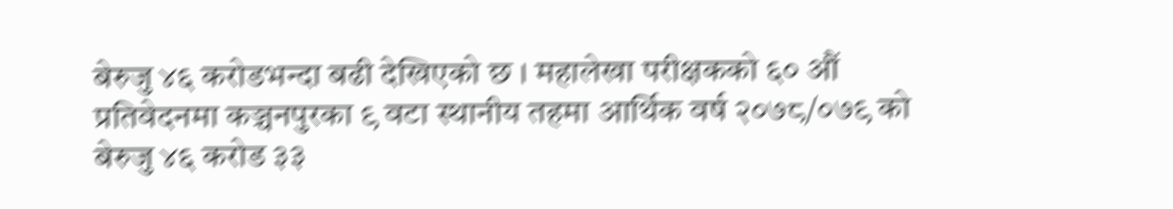बेरुजु ४६ करोडभन्दा बढी देखिएको छ । महालेखा परीक्षकको ६० औं प्रतिवेदनमा कञ्चनपुरका ९ वटा स्थानीय तहमा आर्थिक वर्ष २०७८/०७९ को बेरुजु ४६ करोड ३३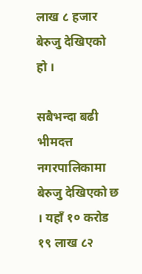लाख ८ हजार बेरुजु देखिएको हो ।

सबैभन्दा बढी भीमदत्त नगरपालिकामा बेरुजु देखिएको छ । यहाँ १० करोड १९ लाख ८२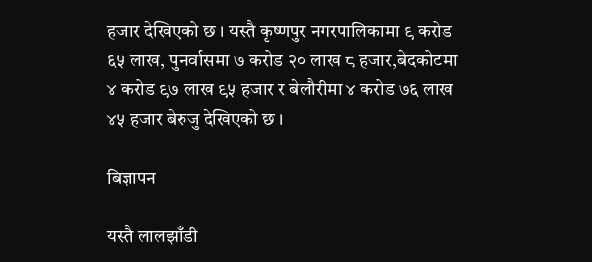हजार देखिएको छ । यस्तै कृष्णपुर नगरपालिकामा ९ करोड ६५ लाख, पुनर्वासमा ७ करोड २० लाख ८ हजार,बेदकोटमा ४ करोड ९७ लाख ९५ हजार र बेलौरीमा ४ करोड ७६ लाख ४५ हजार बेरुजु देखिएको छ ।

बिज्ञापन

यस्तै लालझाँडी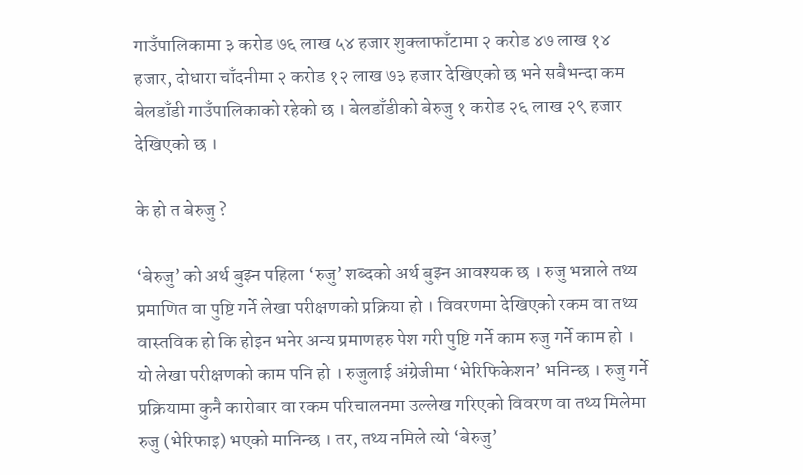गाउँपालिकामा ३ करोड ७६ लाख ५४ हजार शुक्लाफाँटामा २ करोड ४७ लाख १४ हजार, दोधारा चाँदनीमा २ करोड १२ लाख ७३ हजार देखिएको छ भने सबैभन्दा कम बेलडाँडी गाउँपालिकाको रहेको छ । बेलडाँडीको बेरुजु १ करोड २६ लाख २९ हजार देखिएको छ ।

के हो त बेरुजु ?

‘बेरुजु’ को अर्थ बुझ्न पहिला ‘रुजु’ शब्दको अर्थ बुझ्न आवश्यक छ । रुजु भन्नाले तथ्य प्रमाणित वा पुष्टि गर्ने लेखा परीक्षणको प्रक्रिया हो । विवरणमा देखिएको रकम वा तथ्य वास्तविक हो कि होइन भनेर अन्य प्रमाणहरु पेश गरी पुष्टि गर्ने काम रुजु गर्ने काम हो । यो लेखा परीक्षणको काम पनि हो । रुजुलाई अंग्रेजीमा ‘भेरिफिकेशन’ भनिन्छ । रुजु गर्ने प्रक्रियामा कुनै कारोबार वा रकम परिचालनमा उल्लेख गरिएको विवरण वा तथ्य मिलेमा रुजु (भेरिफाइ) भएको मानिन्छ । तर, तथ्य नमिले त्यो ‘बेरुजु’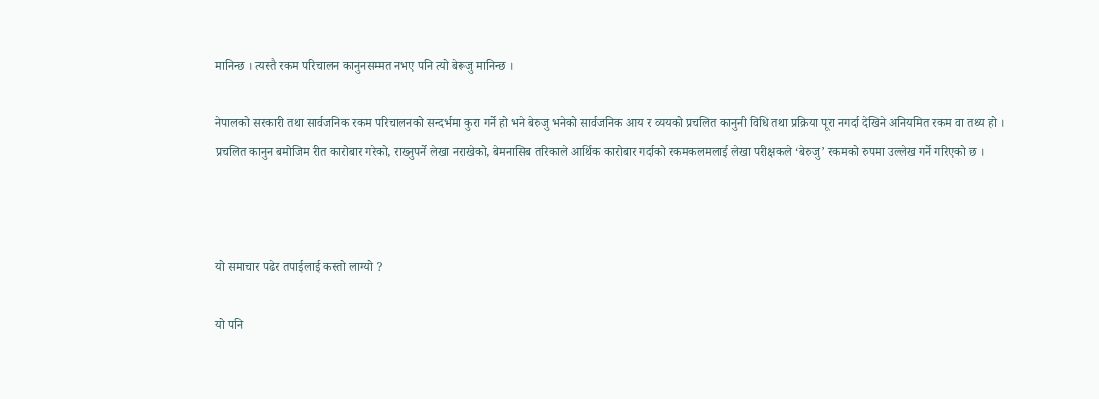मानिन्छ । त्यस्तै रकम परिचालन कानुनसम्मत नभए पनि त्यो बेरूजु मानिन्छ ।

नेपालको सरकारी तथा सार्वजनिक रकम परिचालनको सन्दर्भमा कुरा गर्ने हो भने बेरुजु भनेको सार्वजनिक आय र व्ययको प्रचलित कानुनी विधि तथा प्रक्रिया पूरा नगर्दा देखिने अनियमित रकम वा तथ्य हो । प्रचलित कानुन बमोजिम रीत कारोबार गरेको, राख्नुपर्ने लेखा नराखेको, बेमनासिब तरिकाले आर्थिक कारोबार गर्दाको रकमकलमलाई लेखा परीक्षकले ‘बेरुजु’ रकमको रुपमा उल्लेख गर्ने गरिएको छ ।



यो समाचार पढेर तपाईलाई कस्तो लाग्यो ?

यो पनि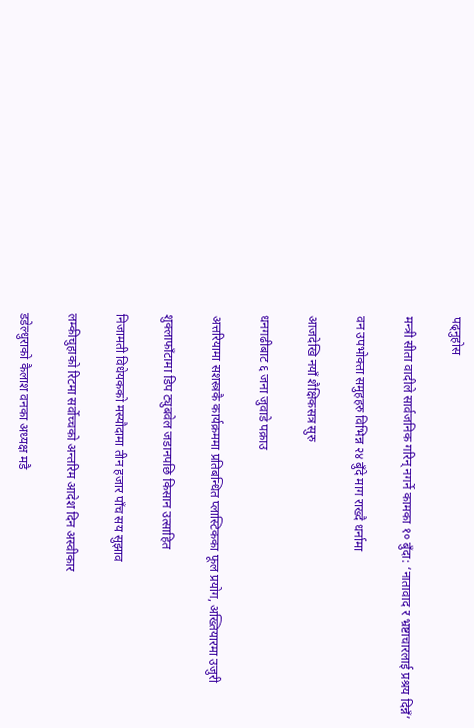पढ्नुहोस

मन्त्री सीता वादीले सार्वजनिक गरिन् नगर्ने कामका १० बुँदा: ‘नातावाद र भ्रष्टाचारलाई प्रश्रय दिन्नँ’

वन उपभोक्ता समुहहरु विभिन्न २४ बुँदे माग राख्दै धर्नामा

आजदेखि नयाँ शैक्षिकसत्र सुरु

धनगढीबाट ६ जना जुवाडे पक्राउ

अत्तरियामा सशस्त्रकै कार्यक्रममा प्रतिबन्धित प्लास्टिकका फूल प्रयोग, अख्तियारमा उजुरी

शुक्लाफाँटामा डिप ट्युबवेल जडानपछि किसान उत्साहित

निजामती विधेयकको मस्यौदामा तीन हजार पाँच सय सुझाव

लम्कीचुहाको रिटमा सर्वोच्चको अन्तरिम आदेश दिन अस्वीकार

डडेल्धुराको कैलाश वनका अध्यक्ष मडै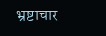भ्रष्टाचार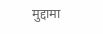मुद्दामा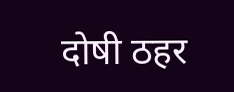दोषी ठहर